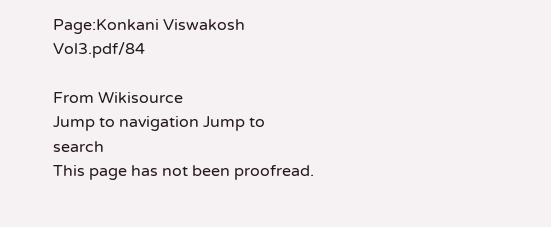Page:Konkani Viswakosh Vol3.pdf/84

From Wikisource
Jump to navigation Jump to search
This page has not been proofread.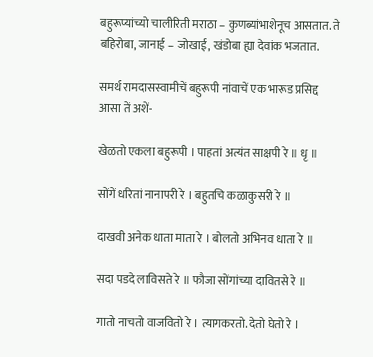बहुरूप्यांच्यो चालीरिती मराठा – कुणब्यांभाशेनूच आसतात. ते बहिरोबा, जानाई – जोखाई, खंडोबा ह्या देवांक भजतात.

समर्थ रामदासस्वामीचें बहुरूपी नांवाचें एक भारूड प्रसिद्द आसा तें अशें-

खेळतो एकला बहुरूपी । पाहतां अत्यंत साक्षपी रे ॥ धृ ॥

सोंगें धरितां नानापरी रे । बहुतचि कळाकुसरी रे ॥

दाखवी अनेक धाता माता रे । बोलतो अभिनव धाता रे ॥

सदा पडदे लाविसते रे ॥ फौजा सोंगांच्या दावितसे रे ॥

गातो नाचतो वाजवितो रे । त्यागकरतो. देतो घेतो रे ।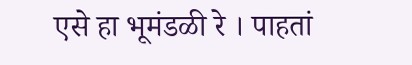एसे हा भूमंडळी रे । पाहतां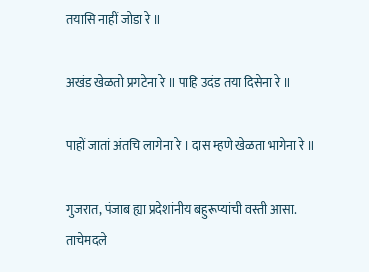तयासि नाहीं जोडा रे ॥

अखंड खेळतो प्रगटेना रे ॥ पाहि उदंड तया दिसेना रे ॥

पाहों जातां अंतचि लागेना रे । दास म्हणे खेळता भागेना रे ॥

गुजरात, पंजाब ह्या प्रदेशांनीय बहुरूप्यांची वस्ती आसा. ताचेमदले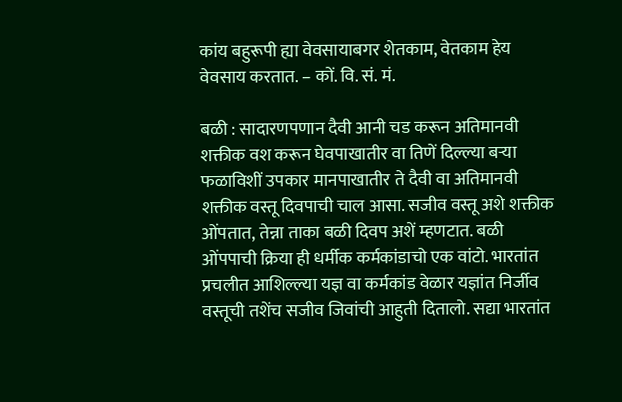कांय बहुरूपी ह्या वेवसायाबगर शेतकाम, वेतकाम हेय वेवसाय करतात. – कों. वि. सं. मं.

बळी : सादारणपणान दैवी आनी चड करून अतिमानवी शक्तीक वश करून घेवपाखातीर वा तिणें दिल्ल्या बऱ्या फळाविशीं उपकार मानपाखातीर ते दैवी वा अतिमानवी शक्तीक वस्तू दिवपाची चाल आसा. सजीव वस्तू अशे शक्तीक ओंपतात, तेन्ना ताका बळी दिवप अशें म्हणटात. बळी ओंपपाची क्रिया ही धर्मीक कर्मकांडाचो एक वांटो. भारतांत प्रचलीत आशिल्ल्या यज्ञ वा कर्मकांड वेळार यज्ञांत निर्जीव वस्तूची तशेंच सजीव जिवांची आहुती दितालो. सद्या भारतांत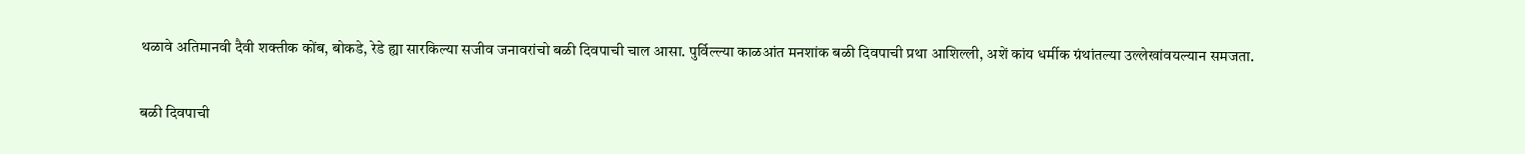थळावे अतिमानवी दैवी शक्तीक कोंब, बोकडे, रेडे ह्या सारकिल्या सजीव जनावरांचो बळी दिवपाची चाल आसा. पुर्विल्ल्या काळआंत मनशांक बळी दिवपाची प्रथा आशिल्ली, अशें कांय धर्मीक ग्रंथांतल्या उल्लेखांवयल्यान समजता.

बळी दिवपाची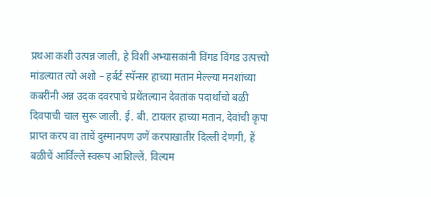प्रथआ कशी उत्पन्न जाली, हे विशीं अभ्यासकांनी विंगड विंगड उत्पत्त्यो मांडल्यात त्यो अशो – हर्बर्ट स्पॅन्सर हाच्या मतान मेल्ल्या मनशांच्या कबरींनी अन्न उदक दवरपाचे प्रथेंतल्यान देवतांक पदार्थांचो बळी दिवपाची चाल सुरू जाली. ई. बी. टायलर हाच्या मतान, देवांची कृपा प्राप्त करप वा ताचें दुस्मानपण उणें करपाखातीर दिल्ली देणगी, हें बळीचें आर्विल्लें स्वरूप आशिल्लें. विल्यम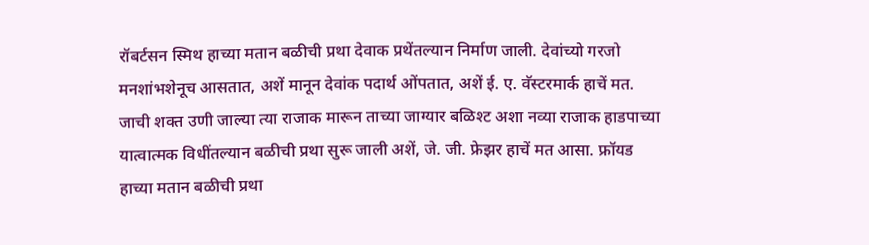रॉबर्टसन स्मिथ हाच्या मतान बळीची प्रथा देवाक प्रथेंतल्यान निर्माण जाली. देवांच्यो गरजो मनशांभशेनूच आसतात, अशें मानून देवांक पदार्थ ओंपतात, अशें ई. ए. वॅस्टरमार्क हाचें मत. जाची शक्त उणी जाल्या त्या राजाक मारून ताच्या जाग्यार बळिश्ट अशा नव्या राजाक हाडपाच्या यात्वात्मक विधींतल्यान बळीची प्रथा सुरू जाली अशें, जे. जी. फ्रेझर हाचें मत आसा. फ्रॉयड हाच्या मतान बळीची प्रथा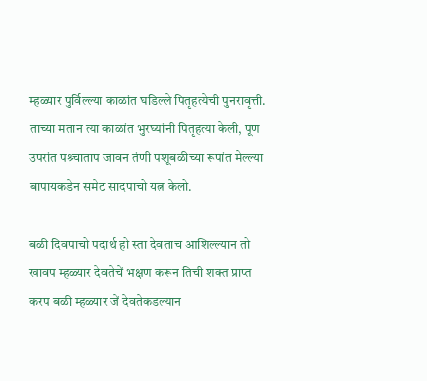म्हळ्यार पुर्विल्ल्या काळांत घडिल्ले पितृहत्येची पुनरावृत्ती. ताच्या मतान त्या काळांत भुरघ्यांनी पितृहत्या केली, पूण उपरांत पश्र्चाताप जावन तंणी पशूबळीच्या रूपांत मेल्ल्या बापायकडेन समेट सादपाचो यत्न केलो.

बळी दिवपाचो पदार्थ हो स्ता देवताच आशिल्ल्यान तो खावप म्हळ्यार देवतेचें भक्षण करून तिची शक्त प्राप्त करप बळी म्हळ्यार जें देवतेकडल्यान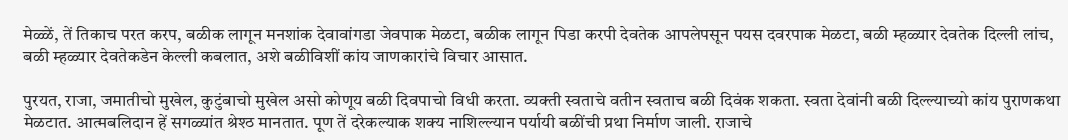मेळ्ळें, तें तिकाच परत करप, बळीक लागून मनशांक देवावांगडा जेवपाक मेळटा, बळीक लागून पिडा करपी देवतेक आपलेपसून पयस दवरपाक मेळटा, बळी म्हळ्यार देवतेक दिल्ली लांच, बळी म्हळ्यार देवतेकडेन केल्ली कबलात, अशे बळीविशीं कांय जाणकारांचे विचार आसात.

पुरयत, राजा, जमातीचो मुखेल, कुटुंबाचो मुखेल असो कोणूय बळी दिवपाचो विधी करता. व्यक्ती स्वताचे वतीन स्वताच बळी दिवंक शकता. स्वता देवांनी बळी दिल्ल्याच्यो कांय पुराणकथा मेळटात. आत्मबलिदान हें सगळ्यांत श्रेश्ठ मानतात. पूण तें दरेकल्याक शक्य नाशिल्ल्यान पर्यायी बळींची प्रथा निर्माण जाली. राजाचे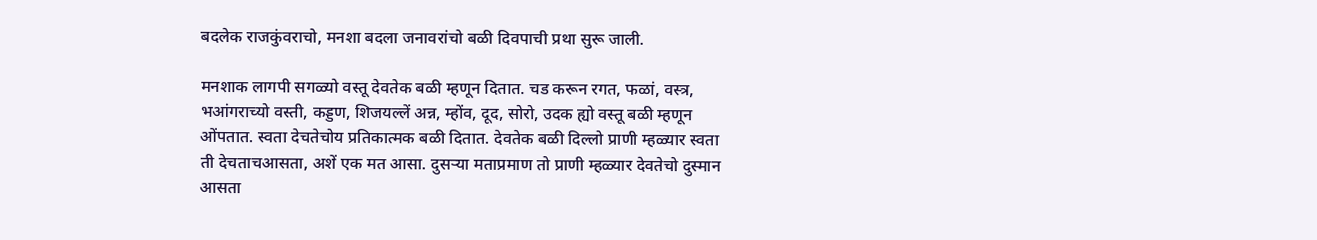बदलेक राजकुंवराचो, मनशा बदला जनावरांचो बळी दिवपाची प्रथा सुरू जाली.

मनशाक लागपी सगळ्यो वस्तू देवतेक बळी म्हणून दितात. चड करून रगत, फळां, वस्त्र, भआंगराच्यो वस्ती, कड्डण, शिजयल्लें अन्न, म्होंव, दूद, सोरो, उदक ह्यो वस्तू बळी म्हणून ओंपतात. स्वता देचतेचोय प्रतिकात्मक बळी दितात. देवतेक बळी दिल्लो प्राणी म्हळ्यार स्वता ती देचताचआसता, अशें एक मत आसा. दुसऱ्या मताप्रमाण तो प्राणी म्हळ्यार देवतेचो दुस्मान आसता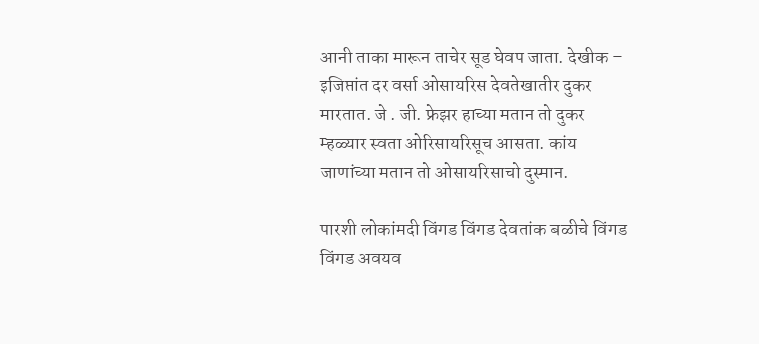आनी ताका मारून ताचेर सूड घेवप जाता. देखीक – इजिप्तांत दर वर्सा ओसायरिस देवतेखातीर दुकर मारतात. जे . जी. फ्रेझर हाच्या मतान तो दुकर म्हळ्यार स्वता ओरिसायरिसूच आसता. कांय जाणांच्या मतान तो ओसायरिसाचो दुस्मान.

पारशी लोकांमदी विंगड विंगड देवतांक बळीचे विंगड विंगड अवयव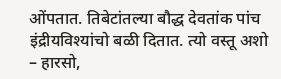ओंपतात. तिबेटांतल्या बौद्ध देवतांक पांच इंद्रीयविश्यांचो बळी दितात. त्यो वस्तू अशो – हारसो,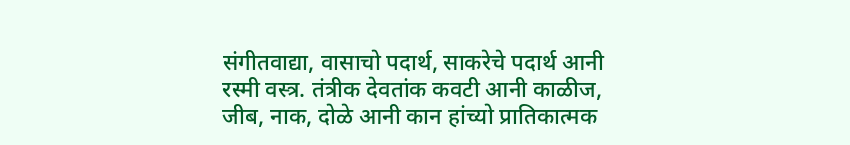संगीतवाद्या, वासाचो पदार्थ, साकरेचे पदार्थ आनी रस्मी वस्त्र. तंत्रीक देवतांक कवटी आनी काळीज, जीब, नाक, दोळे आनी कान हांच्यो प्रातिकात्मक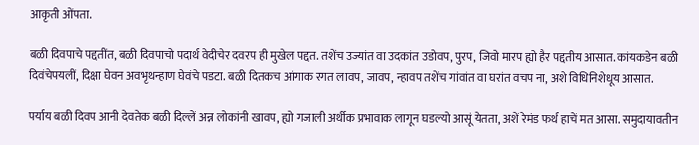आकृती ओंपता.

बळी दिवपाचे पद्दतींत, बळी दिवपाचो पदार्थ वेदीचेर दवरप ही मुखेल पद्दत. तशेंच उज्यांत वा उदकांत उडोवप, पुरप, जिवो मारप ह्यो हैर पद्दतीय आसात. कांयकडेन बळी दिवंचेपयलीं, दिक्षा घेवन अवभृथन्हाण घेवंचे पडटा. बळी दितकच आंगाक रगत लावप, जावप, न्हावप तशेंच गांवांत वा घरांत वचप ना, अशे विधिनिशेधूय आसात.

पर्याय बळी दिवप आनी देवतेक बळी दिल्लें अन्न लोकांनी खावप, ह्यो गजाली अर्थीक प्रभावाक लागून घडल्यो आसूं येतता, अशें रेमंड फर्थ हाचें मत आसा. समुदायावतीन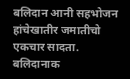बलिदान आनी सहभोजन हांचेखातीर जमातीचो एकचार सादता. बलिदानाक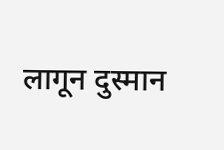लागून दुस्मान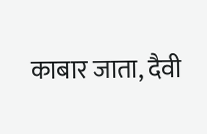काबार जाता, दैवी